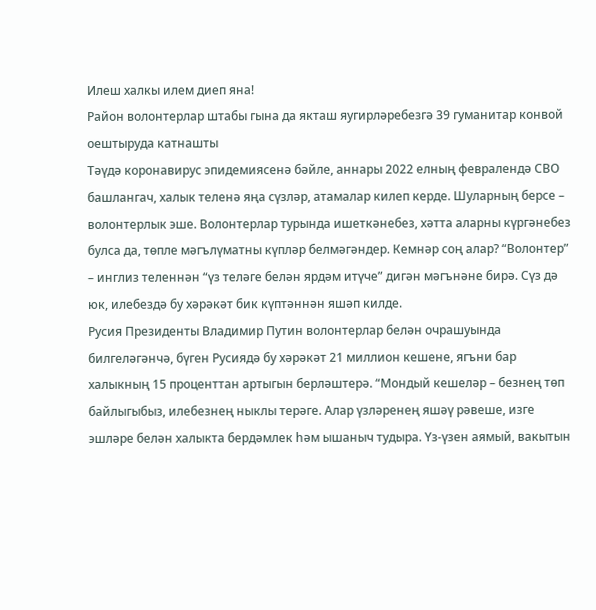Илеш халкы илем диеп яна!
Район волонтерлар штабы гына да якташ яугирләребезгә 39 гуманитар конвой оештыруда катнашты
Тәүдә коронавирус эпидемиясенә бәйле, аннары 2022 елның февралендә СВО башлангач, халык теленә яңа сүзләр, атамалар килеп керде. Шуларның берсе – волонтерлык эше. Волонтерлар турында ишеткәнебез, хәтта аларны күргәнебез булса да, төпле мәгълүматны күпләр белмәгәндер. Кемнәр соң алар? “Волонтер” – инглиз теленнән “үз теләге белән ярдәм итүче” дигән мәгънәне бирә. Сүз дә юк, илебездә бу хәрәкәт бик күптәннән яшәп килде.
Русия Президенты Владимир Путин волонтерлар белән очрашуында билгеләгәнчә, бүген Русиядә бу хәрәкәт 21 миллион кешене, ягъни бар халыкның 15 проценттан артыгын берләштерә. “Мондый кешеләр – безнең төп байлыгыбыз, илебезнең ныклы терәге. Алар үзләренең яшәү рәвеше, изге эшләре белән халыкта бердәмлек һәм ышаныч тудыра. Үз-үзен аямый, вакытын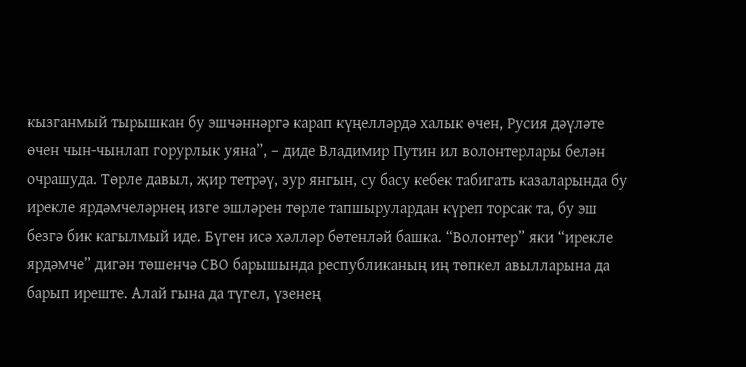кызганмый тырышкан бу эшчәннәргә карап күңелләрдә халык өчен, Русия дәүләте өчен чын-чынлап горурлык уяна”, – диде Владимир Путин ил волонтерлары белән очрашуда. Төрле давыл, җир тетрәү, зур янгын, су басу кебек табигать казаларында бу ирекле ярдәмчеләрнең изге эшләрен төрле тапшырулардан күреп торсак та, бу эш безгә бик кагылмый иде. Бүген исә хәлләр бөтенләй башка. “Волонтер” яки “ирекле ярдәмче” дигән төшенчә СВО барышында республиканың иң төпкел авылларына да барып иреште. Алай гына да түгел, үзенең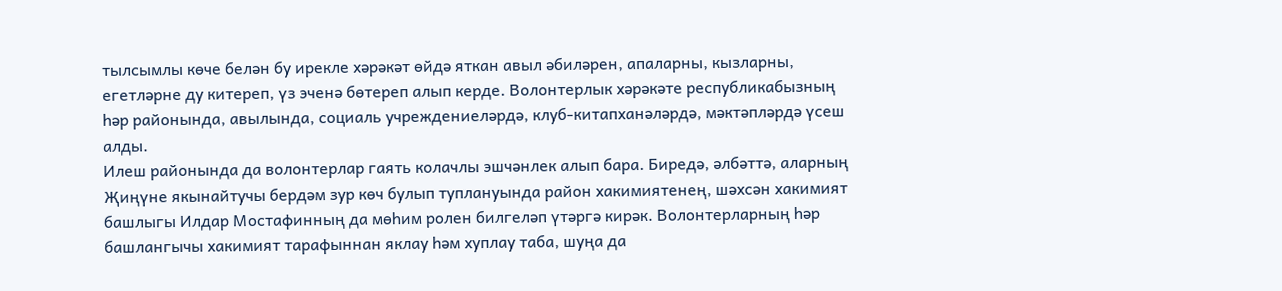тылсымлы көче белән бу ирекле хәрәкәт өйдә яткан авыл әбиләрен, апаларны, кызларны, егетләрне ду китереп, үз эченә бөтереп алып керде. Волонтерлык хәрәкәте республикабызның һәр районында, авылында, социаль учреждениеләрдә, клуб-китапханәләрдә, мәктәпләрдә үсеш алды.
Илеш районында да волонтерлар гаять колачлы эшчәнлек алып бара. Биредә, әлбәттә, аларның Җиңүне якынайтучы бердәм зур көч булып туплануында район хакимиятенең, шәхсән хакимият башлыгы Илдар Мостафинның да мөһим ролен билгеләп үтәргә кирәк. Волонтерларның һәр башлангычы хакимият тарафыннан яклау һәм хуплау таба, шуңа да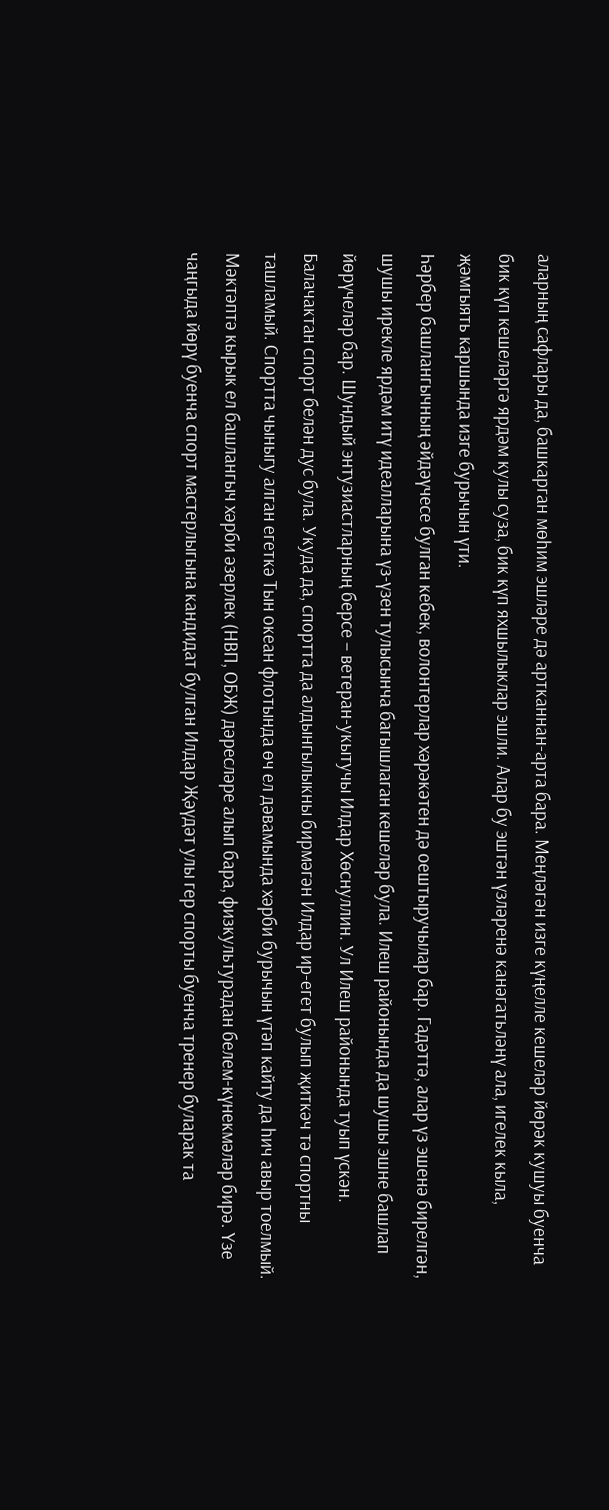аларның сафлары да, башкарган мөһим эшләре дә артканнан-арта бара. Меңләгән изге күңелле кешеләр йөрәк кушуы буенча бик күп кешеләргә ярдәм кулы суза, бик күп яхшылыклар эшли. Алар бу эштән үзләренә канәгатьләнү ала, игелек кыла, җәмгыять каршында изге бурычын үти.
Һәрбер башлангычның әйдәүчесе булган кебек, волонтерлар хәрәкәтен дә оештыручылар бар. Гадәттә, алар үз эшенә бирелгән, шушы ирекле ярдәм итү идеалларына үз-үзен тулысынча багышлаган кешеләр була. Илеш районында да шушы эшне башлап йөрүчеләр бар. Шундый энтузиастларның берсе – ветеран-укытучы Илдар Хөснуллин. Ул Илеш районында туып үскән. Балачактан спорт белән дус була. Укуда да, спортта да алдынгылыкны бирмәгән Илдар ир-егет булып җиткәч тә спортны ташламый. Спортта чыныгу алган егеткә Тын океан флотында өч ел дәвамында хәрби бурычын үтәп кайту да һич авыр тоелмый. Мәктәптә кырык ел башлангыч хәрби әзерлек (НВП, ОБЖ) дәресләре алып бара, физкультурадан белем-күнекмәләр бирә. Үзе чаңгыда йөрү буенча спорт мастерлыгына кандидат булган Илдар Җәүдәт улы гер спорты буенча тренер буларак та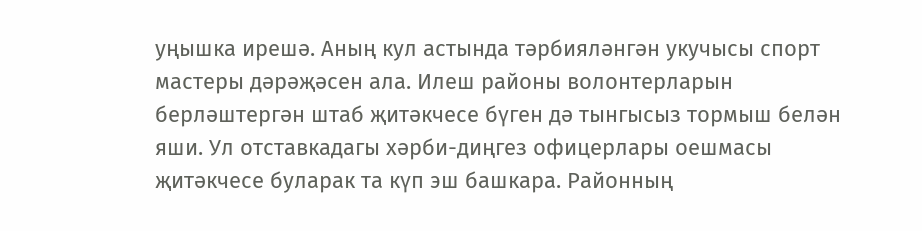уңышка ирешә. Аның кул астында тәрбияләнгән укучысы спорт мастеры дәрәҗәсен ала. Илеш районы волонтерларын берләштергән штаб җитәкчесе бүген дә тынгысыз тормыш белән яши. Ул отставкадагы хәрби-диңгез офицерлары оешмасы җитәкчесе буларак та күп эш башкара. Районның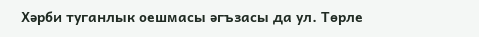Хәрби туганлык оешмасы әгъзасы да ул. Төрле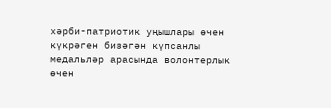хәрби-патриотик уңышлары өчен күкрәген бизәгән күпсанлы медальләр арасында волонтерлык өчен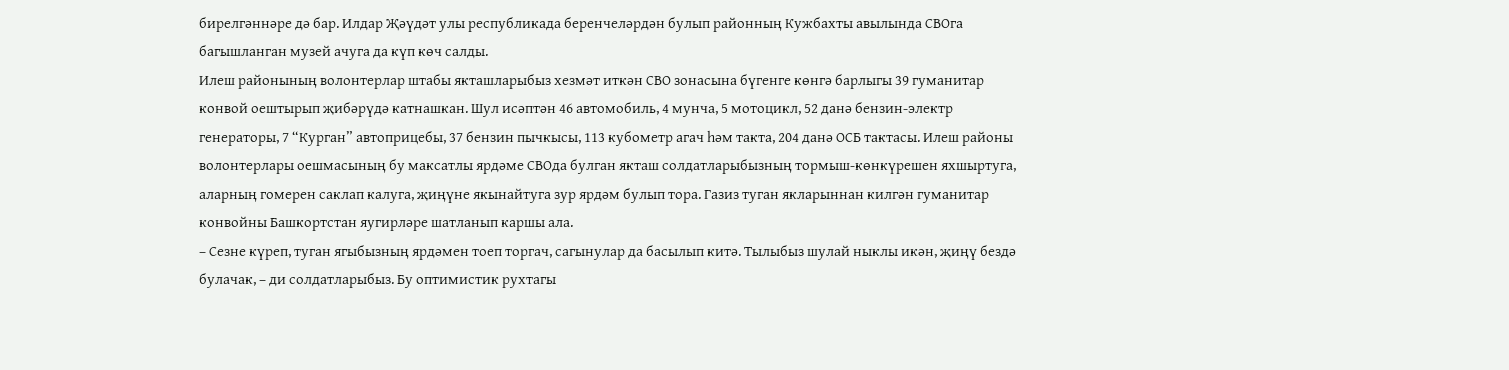бирелгәннәре дә бар. Илдар Җәүдәт улы республикада беренчеләрдән булып районның Кужбахты авылында СВОга багышланган музей ачуга да күп көч салды.
Илеш районының волонтерлар штабы якташларыбыз хезмәт иткән СВО зонасына бүгенге көнгә барлыгы 39 гуманитар конвой оештырып җибәрүдә катнашкан. Шул исәптән 46 автомобиль, 4 мунча, 5 мотоцикл, 52 данә бензин-электр генераторы, 7 “Курган” автоприцебы, 37 бензин пычкысы, 113 кубометр агач һәм такта, 204 данә ОСБ тактасы. Илеш районы волонтерлары оешмасының бу максатлы ярдәме СВОда булган якташ солдатларыбызның тормыш-көнкүрешен яхшыртуга, аларның гомерен саклап калуга, җиңүне якынайтуга зур ярдәм булып тора. Газиз туган якларыннан килгән гуманитар конвойны Башкортстан яугирләре шатланып каршы ала.
– Сезне күреп, туган ягыбызның ярдәмен тоеп торгач, сагынулар да басылып китә. Тылыбыз шулай ныклы икән, җиңү бездә булачак, – ди солдатларыбыз. Бу оптимистик рухтагы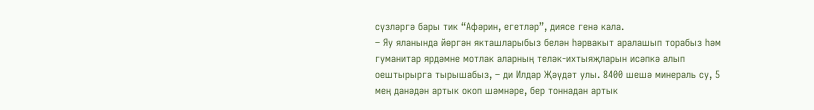сүзләргә бары тик “Афәрин, егетләр”, диясе генә кала.
– Яу яланында йөргән якташларыбыз белән һәрвакыт аралашып торабыз һәм гуманитар ярдәмне мотлак аларның теләк-ихтыяҗларын исәпкә алып оештырырга тырышабыз, – ди Илдар Җәүдәт улы. 8400 шешә минераль су, 5 мең данәдән артык окоп шәмнәре, бер тоннадан артык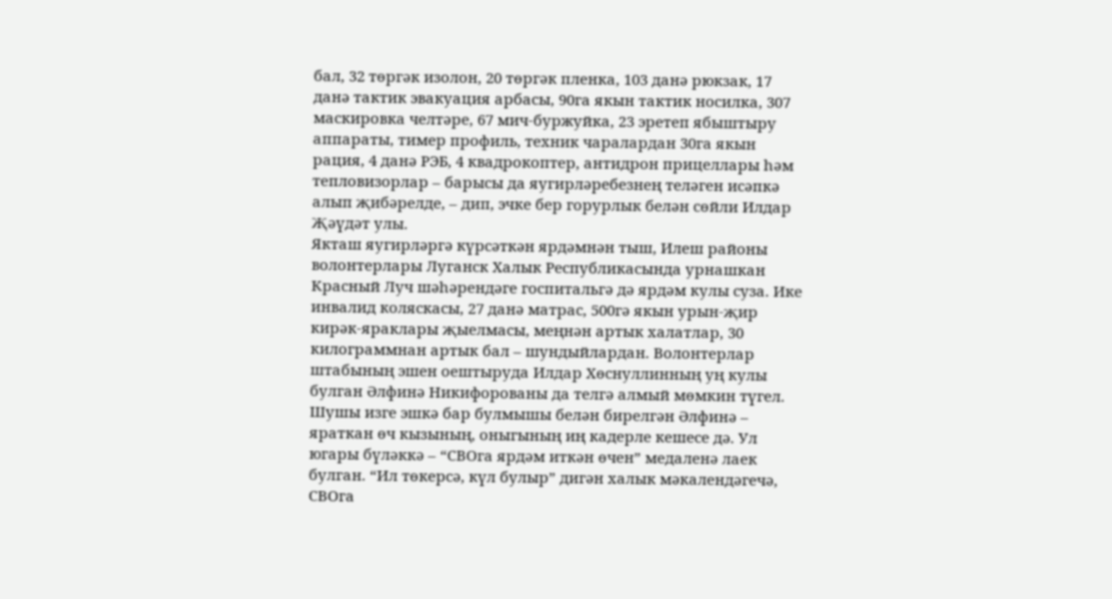бал, 32 төргәк изолон, 20 төргәк пленка, 103 данә рюкзак, 17 данә тактик эвакуация арбасы, 90га якын тактик носилка, 307 маскировка челтәре, 67 мич-буржуйка, 23 эретеп ябыштыру аппараты, тимер профиль, техник чаралардан 30га якын рация, 4 данә РЭБ, 4 квадрокоптер, антидрон прицеллары һәм тепловизорлар – барысы да яугирләребезнең теләген исәпкә алып җибәрелде, – дип, эчке бер горурлык белән сөйли Илдар Җәүдәт улы.
Якташ яугирләргә күрсәткән ярдәмнән тыш, Илеш районы волонтерлары Луганск Халык Республикасында урнашкан Красный Луч шәһәрендәге госпитальгә дә ярдәм кулы суза. Ике инвалид коляскасы, 27 данә матрас, 500гә якын урын-җир кирәк-яраклары җыелмасы, меңнән артык халатлар, 30 килограммнан артык бал – шундыйлардан. Волонтерлар штабының эшен оештыруда Илдар Хөснуллинның уң кулы булган Әлфинә Никифорованы да телгә алмый мөмкин түгел. Шушы изге эшкә бар булмышы белән бирелгән Әлфинә – яраткан өч кызының, оныгының иң кадерле кешесе дә. Ул югары бүләккә – “СВОга ярдәм иткән өчен” медаленә лаек булган. “Ил төкерсә, күл булыр” дигән халык мәкалендәгечә, СВОга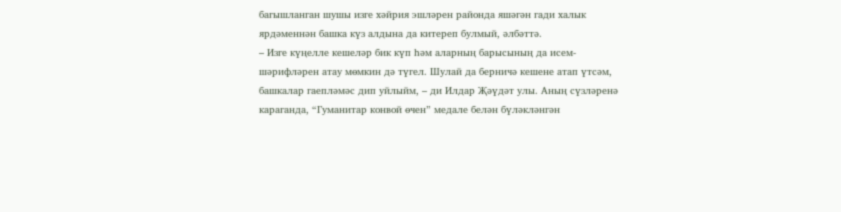багышланган шушы изге хәйрия эшләрен районда яшәгән гади халык ярдәменнән башка күз алдына да китереп булмый, әлбәттә.
– Изге күңелле кешеләр бик күп һәм аларның барысының да исем-шәрифләрен атау мөмкин дә түгел. Шулай да берничә кешене атап үтсәм, башкалар гаепләмәс дип уйлыйм, – ди Илдар Җәүдәт улы. Аның сүзләренә караганда, “Гуманитар конвой өчен” медале белән бүләкләнгән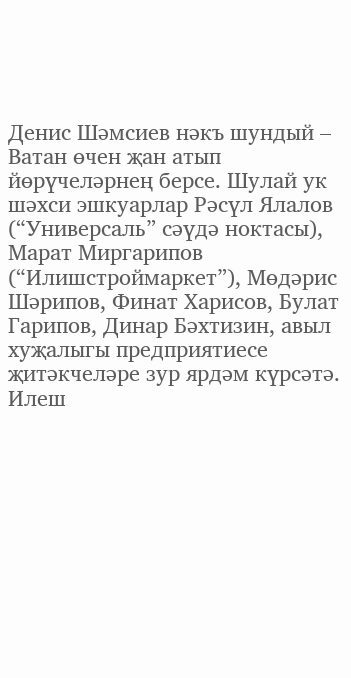Денис Шәмсиев нәкъ шундый – Ватан өчен җан атып йөрүчеләрнең берсе. Шулай ук шәхси эшкуарлар Рәсүл Ялалов (“Универсаль” сәүдә ноктасы), Марат Миргарипов (“Илишстроймаркет”), Мөдәрис Шәрипов, Финат Харисов, Булат Гарипов, Динар Бәхтизин, авыл хуҗалыгы предприятиесе җитәкчеләре зур ярдәм күрсәтә.
Илеш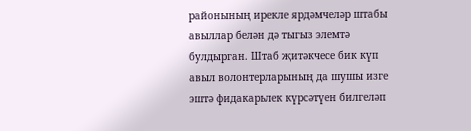районының ирекле ярдәмчеләр штабы авыллар белән дә тыгыз элемтә булдырган. Штаб җитәкчесе бик күп авыл волонтерларының да шушы изге эштә фидакарьлек күрсәтүен билгеләп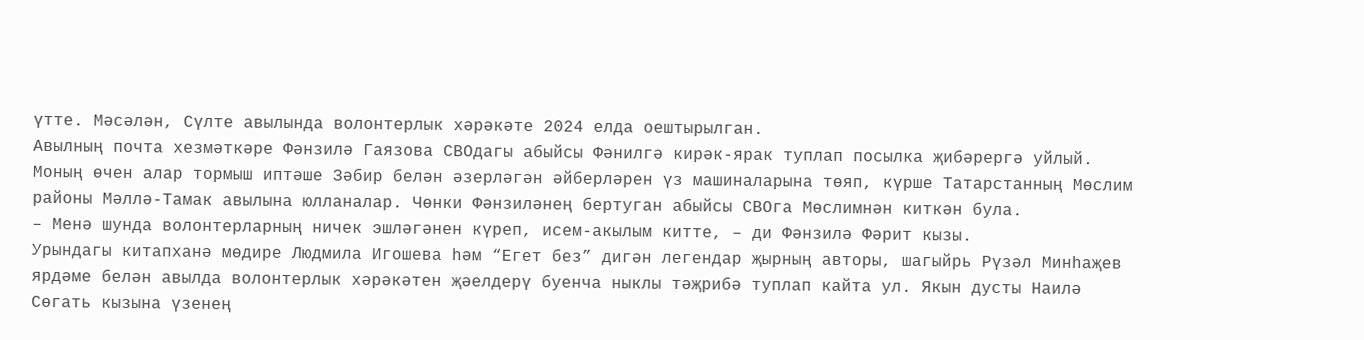үтте. Мәсәлән, Сүлте авылында волонтерлык хәрәкәте 2024 елда оештырылган.
Авылның почта хезмәткәре Фәнзилә Гаязова СВОдагы абыйсы Фәнилгә кирәк-ярак туплап посылка җибәрергә уйлый. Моның өчен алар тормыш иптәше Зәбир белән әзерләгән әйберләрен үз машиналарына төяп, күрше Татарстанның Мөслим районы Мәллә-Тамак авылына юлланалар. Чөнки Фәнзиләнең бертуган абыйсы СВОга Мөслимнән киткән була.
– Менә шунда волонтерларның ничек эшләгәнен күреп, исем-акылым китте, – ди Фәнзилә Фәрит кызы.
Урындагы китапханә мөдире Людмила Игошева һәм “Егет без” дигән легендар җырның авторы, шагыйрь Рүзәл Минһаҗев ярдәме белән авылда волонтерлык хәрәкәтен җәелдерү буенча ныклы тәҗрибә туплап кайта ул. Якын дусты Наилә Сөгать кызына үзенең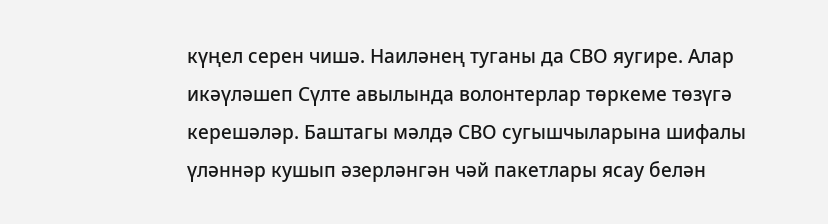күңел серен чишә. Наиләнең туганы да СВО яугире. Алар икәүләшеп Сүлте авылында волонтерлар төркеме төзүгә керешәләр. Баштагы мәлдә СВО сугышчыларына шифалы үләннәр кушып әзерләнгән чәй пакетлары ясау белән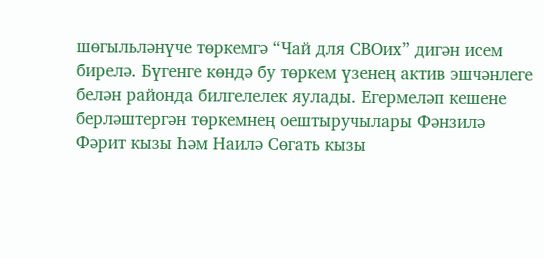шөгыльләнүче төркемгә “Чай для СВОих” дигән исем бирелә. Бүгенге көндә бу төркем үзенең актив эшчәнлеге белән районда билгелелек яулады. Егермеләп кешене берләштергән төркемнең оештыручылары Фәнзилә Фәрит кызы Һәм Наилә Сөгать кызы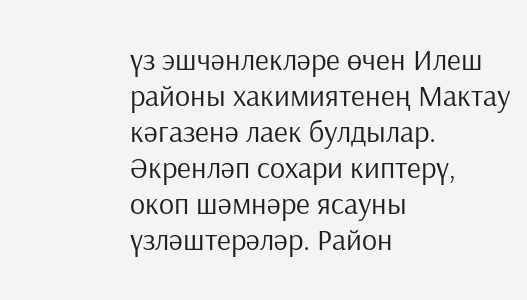үз эшчәнлекләре өчен Илеш районы хакимиятенең Мактау кәгазенә лаек булдылар. Әкренләп сохари киптерү, окоп шәмнәре ясауны үзләштерәләр. Район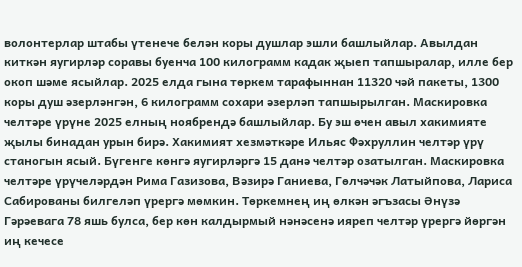волонтерлар штабы үтенече белән коры душлар эшли башлыйлар. Авылдан киткән яугирләр соравы буенча 100 килограмм кадак җыеп тапшыралар, илле бер окоп шәме ясыйлар. 2025 елда гына төркем тарафыннан 11320 чәй пакеты, 1300 коры душ әзерләнгән, 6 килограмм сохари әзерләп тапшырылган. Маскировка челтәре үрүне 2025 елның ноябрендә башлыйлар. Бу эш өчен авыл хакимияте җылы бинадан урын бирә. Хакимият хезмәткәре Ильяс Фәхруллин челтәр үрү станогын ясый. Бүгенге көнгә яугирләргә 15 данә челтәр озатылган. Маскировка челтәре үрүчеләрдән Рима Газизова, Вәзирә Ганиева, Гөлчәчәк Латыйпова, Лариса Сабированы билгеләп үрергә мөмкин. Төркемнең иң өлкән әгъзасы Әнүзә Гәрәевага 78 яшь булса, бер көн калдырмый нәнәсенә ияреп челтәр үрергә йөргән иң кечесе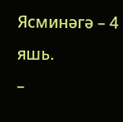Ясминәгә – 4 яшь.
–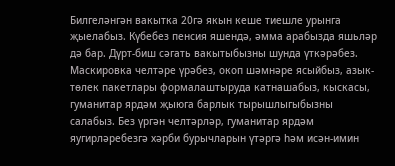Билгеләнгән вакытка 20гә якын кеше тиешле урынга җыелабыз. Күбебез пенсия яшендә, әмма арабызда яшьләр дә бар. Дүрт-биш сәгать вакытыбызны шунда үткәрәбез. Маскировка челтәре үрәбез, окоп шәмнәре ясыйбыз, азык-төлек пакетлары формалаштыруда катнашабыз, кыскасы, гуманитар ярдәм җыюга барлык тырышлыгыбызны салабыз. Без үргән челтәрләр, гуманитар ярдәм яугирләребезгә хәрби бурычларын үтәргә һәм исән-имин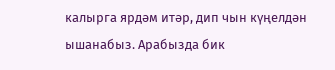калырга ярдәм итәр, дип чын күңелдән ышанабыз. Арабызда бик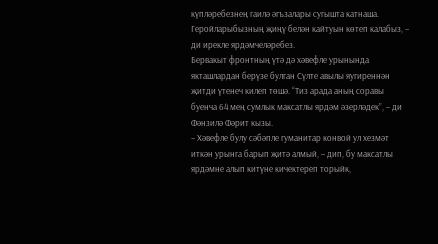күпләребезнең гаилә әгъзалары сугышта катнаша. Геройларыбызның җиңү белән кайтуын көтеп калабыз, – ди ирекле ярдәмчеләребез.
Бервакыт фронтның үтә дә хәвефле урынында якташлардан берүзе булган Сүлте авылы яугиреннән җитди үтенеч килеп төшә. “Тиз арада аның соравы буенча 64 мең сумлык максатлы ярдәм әзерләдек”, – ди Фәнзилә Фәрит кызы.
– Хәвефле булу сәбәпле гуманитар конвой ул хезмәт иткән урынга барып җитә алмый, – дип, бу максатлы ярдәмне алып китүне кичектереп торыйк,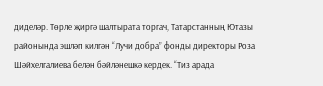диделәр. Төрле җиргә шалтырата торгач, Татарстанның Ютазы районында эшләп килгән “Лучи добра” фонды директоры Роза Шәйхелгалиева белән бәйләнешкә кердек. “Тиз арада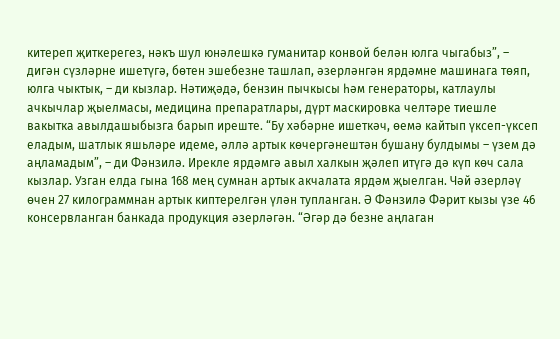китереп җиткерегез, нәкъ шул юнәлешкә гуманитар конвой белән юлга чыгабыз”, – дигән сүзләрне ишетүгә, бөтен эшебезне ташлап, әзерләнгән ярдәмне машинага төяп, юлга чыктык, – ди кызлар. Нәтиҗәдә, бензин пычкысы һәм генераторы, катлаулы ачкычлар җыелмасы, медицина препаратлары, дүрт маскировка челтәре тиешле вакытка авылдашыбызга барып иреште. “Бу хәбәрне ишеткәч, өемә кайтып үксеп-үксеп еладым, шатлык яшьләре идеме, әллә артык көчергәнештән бушану булдымы – үзем дә аңламадым”, – ди Фәнзилә. Ирекле ярдәмгә авыл халкын җәлеп итүгә дә күп көч сала кызлар. Узган елда гына 168 мең сумнан артык акчалата ярдәм җыелган. Чәй әзерләү өчен 27 килограммнан артык киптерелгән үлән тупланган. Ә Фәнзилә Фәрит кызы үзе 46 консервланган банкада продукция әзерләгән. “Әгәр дә безне аңлаган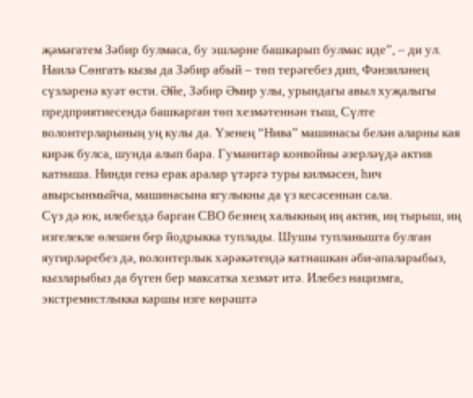җәмәгатем Зәбир булмаса, бу эшләрне башкарып булмас иде”, – ди ул. Наилә Сөнгать кызы да Зәбир абый – төп терәгебез дип, Фәнзиләнең сүзләренә куәт өсти. Әйе, Зәбир Әмир улы, урындагы авыл хуҗалыгы предприятиесендә башкарган төп хезмәтеннән тыш, Сүлте волонтерларының уң кулы да. Үзенең “Нива” машинасы белән аларны кая кирәк булса, шунда алып бара. Гуманитар конвойны әзерләүдә актив катнаша. Нинди генә ерак аралар үтәргә туры килмәсен, һич авырсынмыйча, машинасына ягулыкны да үз кесәсеннән сала.
Сүз дә юк, илебездә барган СВО безнең халыкның иң актив, иң тырыш, иң изгелекле өлешен бер йодрыкка туплады. Шушы тупланышта булган яугирләребез дә, волонтерлык хәрәкәтендә катнашкан әби-апаларыбыз, кызларыбыз да бүген бер максатка хезмәт итә. Илебез нацизмга, экстремистлыкка каршы изге көрәштә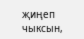җиңеп чыксын,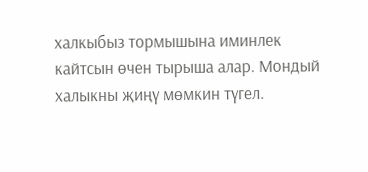халкыбыз тормышына иминлек кайтсын өчен тырыша алар. Мондый халыкны җиңү мөмкин түгел.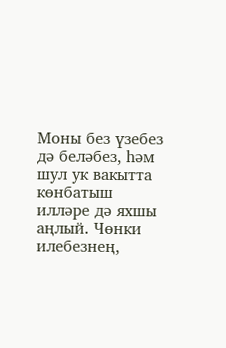Моны без үзебез дә беләбез, һәм шул ук вакытта көнбатыш илләре дә яхшы аңлый. Чөнки илебезнең,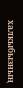халкыбызның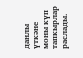данлы үткәне моны күп тапкырлар раслады.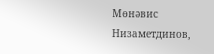Мөнәвис Низаметдинов,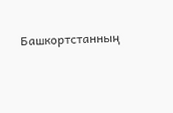Башкортстанның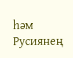һәм Русиянең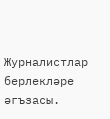Журналистлар берлекләре әгъзасы.